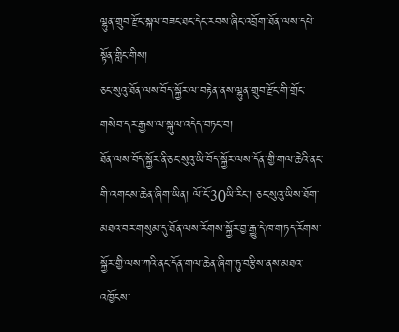ལྷུན་གྲུབ་རྫོང་སྐལ་བཟང་ཐང་དེང་རབས་ཞིང་འབྲོག་ཐོན་ལས་དཔེ་སྟོན་གླིང་གིས།
ཅང་སུའུ་ཐོན་ལས་བོད་སྐྱོར་ལ་བརྟེན་ནས་ལྷུན་གྲུབ་རྫོང་གི་གྲོང་གསེབ་དར་རྒྱས་ལ་སྐུལ་འདེད་བཏང་བ།
ཐོན་ལས་བོད་སྐྱོར་ནི་ཅང་སུའུ་ཡི་བོད་སྐྱོར་ལས་དོན་གྱི་གལ་ཆེའི་ནང་གི་འགངས་ཆེན་ཞིག་ཡིན། ལོ་ངོ་30ཡི་རིང་། ཅང་སུའུ་ཡིས་ཐོག་མཐའ་བར་གསུམ་དུ་ཐོན་ལས་རོགས་སྐྱོར་བྱ་རྒྱུ་དེ་ཁ་གཏད་རོགས་སྐྱོར་གྱི་ལས་ཀའི་ནང་དོན་གལ་ཆེན་ཞིག་ཏུ་བརྩིས་ནས་མཐའ་འཁྱོངས་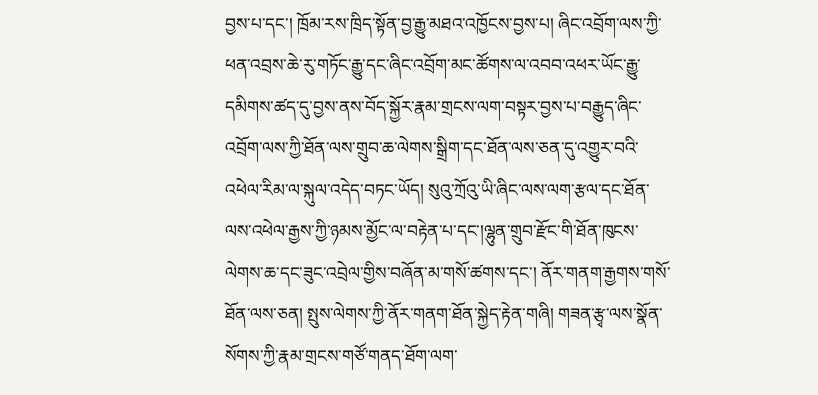བྱས་པ་དང་། ཁྲོམ་རས་ཁྲིད་སྟོན་བྱ་རྒྱུ་མཐའ་འཁྱོངས་བྱས་པ། ཞིང་འབྲོག་ལས་ཀྱི་ཕན་འབྲས་ཆེ་རུ་གཏོང་རྒྱུ་དང་ཞིང་འབྲོག་མང་ཚོགས་ལ་འབབ་འཕར་ཡོང་རྒྱུ་དམིགས་ཚད་དུ་བྱས་ནས་བོད་སྐྱོར་རྣམ་གྲངས་ལག་བསྟར་བྱས་པ་བརྒྱུད་ཞིང་འབྲོག་ལས་ཀྱི་ཐོན་ལས་གྲུབ་ཆ་ལེགས་སྒྲིག་དང་ཐོན་ལས་ཅན་དུ་འགྱུར་བའི་འཕེལ་རིམ་ལ་སྐུལ་འདེད་བཏང་ཡོད། སུའུ་ཀྲོའུ་ཡི་ཞིང་ལས་ལག་རྩལ་དང་ཐོན་ལས་འཕེལ་རྒྱས་ཀྱི་ཉམས་མྱོང་ལ་བརྟེན་པ་དང་།ལྷུན་གྲུབ་རྫོང་གི་ཐོན་ཁུངས་ལེགས་ཆ་དང་ཟུང་འབྲེལ་གྱིས་བཞོན་མ་གསོ་ཚགས་དང་། ནོར་གནག་རྒྱགས་གསོ་ཐོན་ལས་ཅན། སྤུས་ལེགས་ཀྱི་ནོར་གནག་ཐོན་སྐྱེད་རྟེན་གཞི། གཟན་རྩྭ་ལས་སྣོན་སོགས་ཀྱི་རྣམ་གྲངས་གཙོ་གནད་ཐོག་ལག་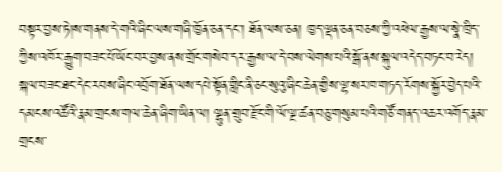བསྟར་བྱས་ཏེ།ས་གནས་དེ་གའི་ཞིང་ལས་གཞི་ཁྱོན་ཅན་དང་། ཐོན་ལས་ཅན། ཁྱད་ལྡན་ཅན་བཅས་ཀྱི་འཕེལ་རྒྱས་ལ་སྣེ་ཁྲིད་ཀྱིས་འཁོར་རྒྱུག་བཟང་པོ་ཡོང་བར་བྱས་ནས་གྲོང་གསེབ་དར་རྒྱས་ལ་དེ་བས་ལེགས་པའི་སྒོ་ནས་སྐུལ་འདེད་བཏང་བ་རེད།
སྐལ་བཟང་ཐང་དེང་རབས་ཞིང་འབྲོག་ཐོན་ལས་དཔེ་སྟོན་གླིང་ནི་ཅང་སུའུ་ཞིང་ཆེན་གྱིས་ལྷ་སར་ཁ་གཏད་རོགས་སྐྱོར་བྱེད་པའི་དམངས་འཚོའི་རྣམ་གྲངས་གལ་ཆེན་ཞིག་ཡིན་ལ། ལྷུན་གྲུབ་རྫོང་གི་ལོ་ལྔ་ཚན་བཅུ་གསུམ་པའི་གཙོ་གནད་འཆར་འགོད་རྣམ་གྲངས་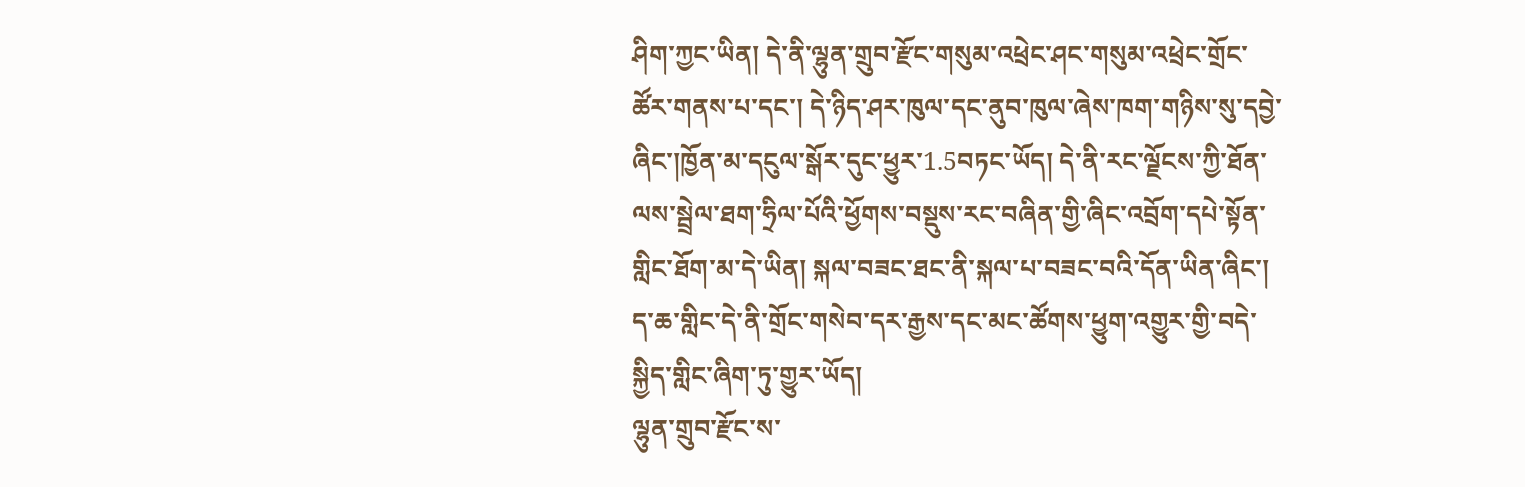ཤིག་ཀྱང་ཡིན། དེ་ནི་ལྷུན་གྲུབ་རྫོང་གསུམ་འཕྲེང་ཤང་གསུམ་འཕྲེང་གྲོང་ཚོར་གནས་པ་དང་། དེ་ཉིད་ཤར་ཁུལ་དང་ནུབ་ཁུལ་ཞེས་ཁག་གཉིས་སུ་དབྱེ་ཞིང་།ཁྱོན་མ་དངུལ་སྒོར་དུང་ཕྱུར་1.5བཏང་ཡོད། དེ་ནི་རང་ལྗོངས་ཀྱི་ཐོན་ལས་སྦྲེལ་ཐག་ཧྲིལ་པོའི་ཕྱོགས་བསྡུས་རང་བཞིན་གྱི་ཞིང་འབྲོག་དཔེ་སྟོན་གླིང་ཐོག་མ་དེ་ཡིན། སྐལ་བཟང་ཐང་ནི་སྐལ་པ་བཟང་བའི་དོན་ཡིན་ཞིང་། ད་ཆ་གླིང་དེ་ནི་གྲོང་གསེབ་དར་རྒྱས་དང་མང་ཚོགས་ཕྱུག་འགྱུར་གྱི་བདེ་སྐྱིད་གླིང་ཞིག་ཏུ་གྱུར་ཡོད།
ལྷུན་གྲུབ་རྫོང་ས་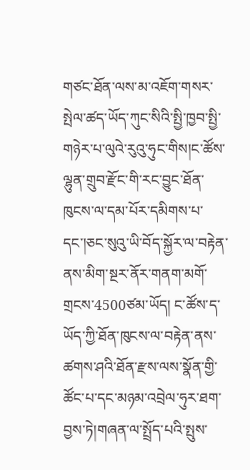གཙང་ཐོན་ལས་མ་འཇོག་གསར་སྤེལ་ཚད་ཡོད་ཀུང་སིའི་སྤྱི་ཁྱབ་སྤྱི་གཉེར་པ་ལུའེ་རུའུ་ཧུང་གིས།ང་ཚོས་ལྷུན་གྲུབ་རྫོང་གི་རང་བྱུང་ཐོན་ཁུངས་ལ་དམ་པོར་དམིགས་པ་དང་།ཅང་སུའུ་ཡི་བོད་སྐྱོར་ལ་བརྟེན་ནས་མིག་སྔར་ནོར་གནག་མགོ་གྲངས་4500ཙམ་ཡོད། ང་ཚོས་ད་ཡོད་ཀྱི་ཐོན་ཁུངས་ལ་བརྟེན་ནས་ཚགས་ཤའི་ཐོན་རྫས་ལས་སྣོན་གྱི་ཚོང་པ་དང་མཉམ་འབྲེལ་ཧུར་ཐག་བྱས་ཏེ།གཞན་ལ་སྤྲོད་པའི་སྤུས་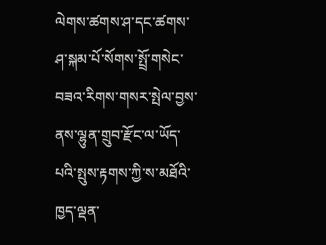ལེགས་ཚགས་ཤ་དང་ཚགས་ཤ་སྐམ་པོ་སོགས་སྤྲོ་གསེང་བཟའ་རིགས་གསར་སྤེལ་བྱས་ནས་ལྷུན་གྲུབ་རྫོང་ལ་ཡོད་པའི་སྤུས་རྟགས་ཀྱི་ས་མཐོའི་ཁྱད་ལྡན་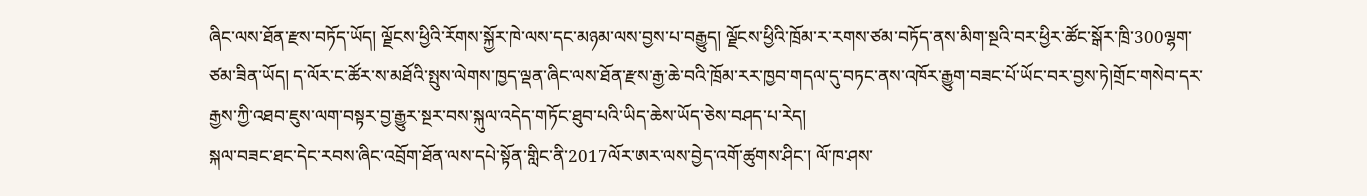ཞིང་ལས་ཐོན་རྫས་བཏོད་ཡོད། ལྗོངས་ཕྱིའི་རོགས་སྐྱོར་ཁེ་ལས་དང་མཉམ་ལས་བྱས་པ་བརྒྱུད། ལྗོངས་ཕྱིའི་ཁྲོམ་ར་རགས་ཙམ་བཏོད་ནས་མིག་སྔའི་བར་ཕྱིར་ཚོང་སྒོར་ཁྲི་300ལྷག་ཙམ་ཟིན་ཡོད། ད་ལོར་ང་ཚོར་ས་མཐོའི་སྤུས་ལེགས་ཁྱད་ལྡན་ཞིང་ལས་ཐོན་རྫས་རྒྱ་ཆེ་བའི་ཁྲོམ་རར་ཁྱབ་གདལ་དུ་བཏང་ནས་འཁོར་རྒྱུག་བཟང་པོ་ཡོང་བར་བྱས་ཏེ།གྲོང་གསེབ་དར་རྒྱས་ཀྱི་འཐབ་ཇུས་ལག་བསྟར་བྱ་རྒྱུར་སྔར་བས་སྐུལ་འདེད་གཏོང་ཐུབ་པའི་ཡིད་ཆེས་ཡོད་ཅེས་བཤད་པ་རེད།
སྐལ་བཟང་ཐང་དེང་རབས་ཞིང་འབྲོག་ཐོན་ལས་དཔེ་སྟོན་གླིང་ནི་2017ལོར་ཨར་ལས་བྱེད་འགོ་ཚུགས་ཤིང་། ལོ་ཁ་ཤས་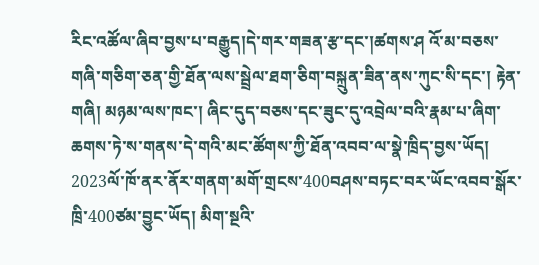རིང་འཚོལ་ཞིབ་བྱས་པ་བརྒྱུད།དེ་གར་གཟན་རྩ་དང་།ཚགས་ཤ འོ་མ་བཅས་གཞི་གཅིག་ཅན་གྱི་ཐོན་ལས་སྦྲེལ་ཐག་ཅིག་བསྐྲུན་ཟིན་ནས་ཀུང་སི་དང་། རྟེན་གཞི། མཉམ་ལས་ཁང་། ཞིང་དུད་བཅས་དང་ཟུང་དུ་འབྲེལ་བའི་རྣམ་པ་ཞིག་ཆགས་ཏེ་ས་གནས་དེ་གའི་མང་ཚོགས་ཀྱི་ཐོན་འབབ་ལ་སྣེ་ཁྲིད་བྱས་ཡོད། 2023ལོ་ཁོ་ནར་ནོར་གནག་མགོ་གྲངས་400བཤས་བཏང་བར་ཡོང་འབབ་སྒོར་ཁྲི་400ཙམ་བྱུང་ཡོད། མིག་སྔའི་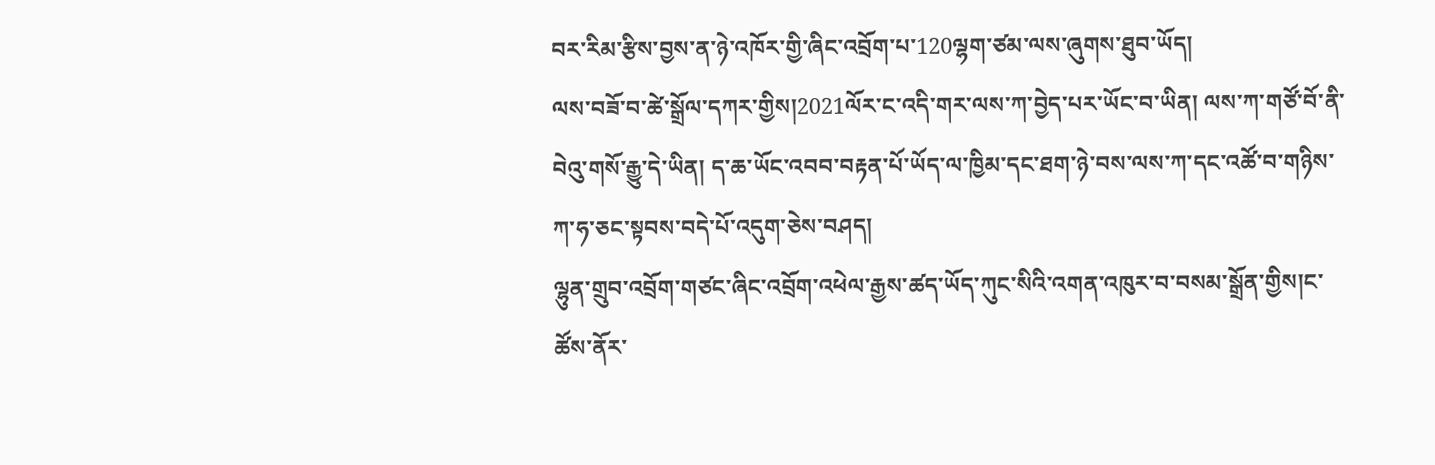བར་རིམ་རྩིས་བྱས་ན་ཉེ་འཁོར་གྱི་ཞིང་འབྲོག་པ་120ལྷག་ཙམ་ལས་ཞུགས་ཐུབ་ཡོད།
ལས་བཟོ་བ་ཚེ་སྒྲོལ་དཀར་གྱིས།2021ལོར་ང་འདི་གར་ལས་ཀ་བྱེད་པར་ཡོང་བ་ཡིན། ལས་ཀ་གཙོ་བོ་ནི་བེའུ་གསོ་རྒྱུ་དེ་ཡིན། ད་ཆ་ཡོང་འབབ་བརྟན་པོ་ཡོད་ལ་ཁྱིམ་དང་ཐག་ཉེ་བས་ལས་ཀ་དང་འཚོ་བ་གཉིས་ཀ་ཧ་ཅང་སྟབས་བདེ་པོ་འདུག་ཅེས་བཤད།
ལྷུན་གྲུབ་འབྲོག་གཙང་ཞིང་འབྲོག་འཕེལ་རྒྱས་ཚད་ཡོད་ཀུང་སིའི་འགན་འཁུར་བ་བསམ་སྒྲོན་གྱིས།ང་ཚོས་ནོར་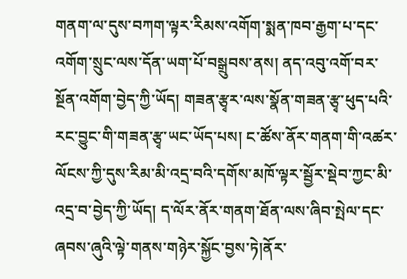གནག་ལ་དུས་བཀག་ལྟར་རིམས་འགོག་སྨན་ཁབ་རྒྱག་པ་དང་འགོག་སྲུང་ལས་དོན་ཡག་པོ་བསྒྲུབས་ནས། ནད་འབུ་འགོ་བར་སྔོན་འགོག་བྱེད་ཀྱི་ཡོད། གཟན་རྩྭར་ལས་སྣོན་གཟན་རྩྭ་ཕུད་པའི་རང་བྱུང་གི་གཟན་རྩྭ་ཡང་ཡོད་པས། ང་ཚོས་ནོར་གནག་གི་འཚར་ལོངས་ཀྱི་དུས་རིམ་མི་འདྲ་བའི་དགོས་མཁོ་ལྟར་སྦྱོར་སྡེབ་ཀྱང་མི་འདྲ་བ་བྱེད་ཀྱི་ཡོད། ད་ལོར་ནོར་གནག་ཐོན་ལས་ཞིབ་སྤེལ་དང་ཞབས་ཞུའི་ལྟེ་གནས་གཉེར་སྐྱོང་བྱས་ཏེ།ནོར་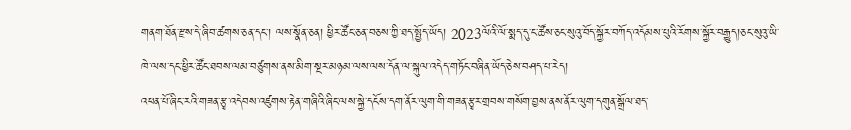གནག་ཐོན་རྫས་དེ་ཞིབ་ཚགས་ཅན་དང་། ལས་སྣོན་ཅན། ཕྱིར་ཚོང་ཅན་བཅས་ཀྱི་ཐད་སྤྱོད་ཡོད། 2023ལོའི་ལོ་སྨད་དུ་ང་ཚོས་ཅང་སུའུ་བོད་སྐྱོར་བཀོད་འདོམས་པུའི་རོགས་སྐྱོར་བརྒྱུད།ཅང་སུའུ་ཡི་ཁེ་ལས་དང་ཕྱིར་ཚོང་ཐབས་ལམ་བཙུགས་ནས་མིག་སྔར་མཉམ་ལས་ལས་དོན་ལ་སྐུལ་འདེད་གཏོང་བཞིན་ཡོད་ཅེས་བཤད་པ་རེད།
འཕན་པོ་ཞིང་རའི་གཟན་རྩྭ་འདེབས་འཛུགས་རྟེན་གཞིའི་ཞིང་ལས་སྐྱེ་དངོས་དག་ནོར་ལུག་གི་གཟན་རྩྭར་གྲབས་གསོག་བྱས་ནས་ནོར་ལུག་དགུན་སྒྲོལ་ཐད་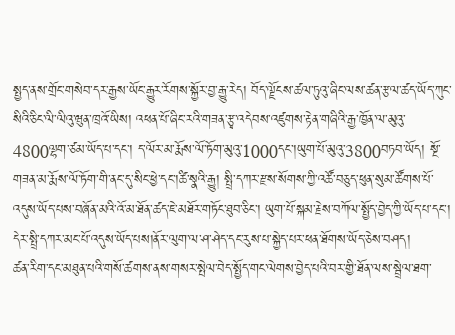སྤྱད་ནས་གྲོང་གསེབ་དར་རྒྱས་ཡོང་རྒྱུར་རོགས་སྐྱོར་བྱ་རྒྱུ་རེད། བོད་ལྗོངས་ཚལ་ཏུའུ་ཞིང་ལས་ཚན་རྩལ་ཚད་ཡོད་ཀུང་སིའི་ཅིང་ལི་ལིའུ་ཝུན་ཁྲའོ་ཡིས། འཕན་པོ་ཞིང་རའི་གཟན་རྩྭ་འདེབས་འཛུགས་རྟེན་གཞིའི་རྒྱ་ཁྱོན་ལ་མུའུ་4800ལྷག་ཙམ་ཡོད་པ་དང་། ད་ལོར་མ་རྨོས་ལོ་ཏོག་མུའུ་1000དང་།ཡུག་པོ་མུའུ་3800བཏབ་ཡོད། སྔོ་གཟན་མ་རྨོས་ལོ་ཏོག་གི་ནང་དུ་སིང་ཕྱེ་དང་།ཚི་སྣའི་རྒྱུ། སྤྲི་དཀར་རྫས་སོགས་ཀྱི་འཚོ་བཅུད་ཕུན་སུམ་ཚོགས་པོ་འདུས་ཡོད་པས་བཞོན་མའི་འོ་མ་ཐོན་ཚད་ཇེ་མཐོར་གཏོང་ཐུབ་ཅིང་། ཡུག་པོ་སྐམ་རྗེས་བཀོལ་སྤྱོད་བྱེད་ཀྱི་ཡོད་པ་དང་། དེར་སྤྲི་དཀར་མང་པོ་འདུས་ཡོད་པས།ནོར་ལུག་ལ་ཤ་ཤེད་དང་རུས་པ་སྐྱེད་པར་ཕན་ཐོགས་ཡོད་ཅེས་བཤད།
ཚན་རིག་དང་མཐུན་པའི་གསོ་ཚགས་ནས་གསར་སྤེལ་བེད་སྤྱོད་གང་ལེགས་བྱེད་པའི་བར་གྱི་ཐོན་ལས་སྦྲེལ་ཐག་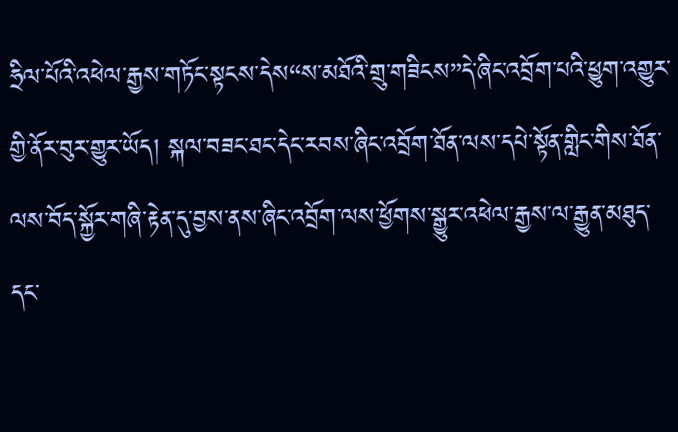ཧྲིལ་པོའི་འཕེལ་རྒྱས་གཏོང་སྟངས་དེས“ས་མཐོའི་གྲུ་གཟིངས”དེ་ཞིང་འབྲོག་པའི་ཕྱུག་འགྱུར་གྱི་ནོར་བུར་གྱུར་ཡོད། སྐལ་བཟང་ཐང་དེང་རབས་ཞིང་འབྲོག་ཐོན་ལས་དཔེ་སྟོན་གླིང་གིས་ཐོན་ལས་བོད་སྐྱོར་གཞི་རྟེན་དུ་བྱས་ནས་ཞིང་འབྲོག་ལས་ཕྱོགས་སྒྱུར་འཕེལ་རྒྱས་ལ་རྒྱུན་མཐུད་དང་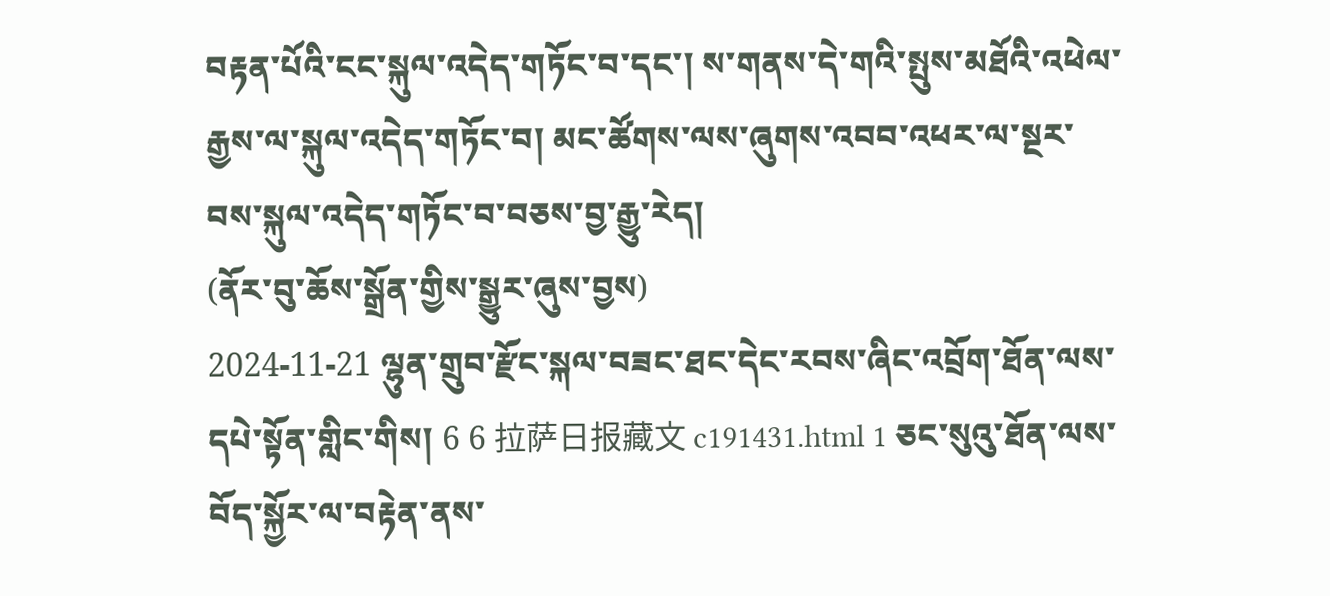བརྟན་པོའི་ངང་སྐུལ་འདེད་གཏོང་བ་དང་། ས་གནས་དེ་གའི་སྤུས་མཐོའི་འཕེལ་རྒྱས་ལ་སྐུལ་འདེད་གཏོང་བ། མང་ཚོགས་ལས་ཞུགས་འབབ་འཕར་ལ་སྔར་བས་སྐུལ་འདེད་གཏོང་བ་བཅས་བྱ་རྒྱུ་རེད།
(ནོར་བུ་ཆོས་སྒྲོན་གྱིས་སྒྱུར་ཞུས་བྱས)
2024-11-21 ལྷུན་གྲུབ་རྫོང་སྐལ་བཟང་ཐང་དེང་རབས་ཞིང་འབྲོག་ཐོན་ལས་དཔེ་སྟོན་གླིང་གིས། 6 6 拉萨日报藏文 c191431.html 1 ཅང་སུའུ་ཐོན་ལས་བོད་སྐྱོར་ལ་བརྟེན་ནས་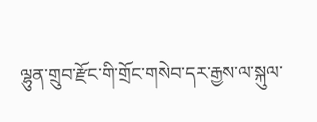ལྷུན་གྲུབ་རྫོང་གི་གྲོང་གསེབ་དར་རྒྱས་ལ་སྐུལ་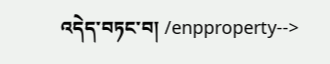འདེད་བཏང་བ། /enpproperty-->